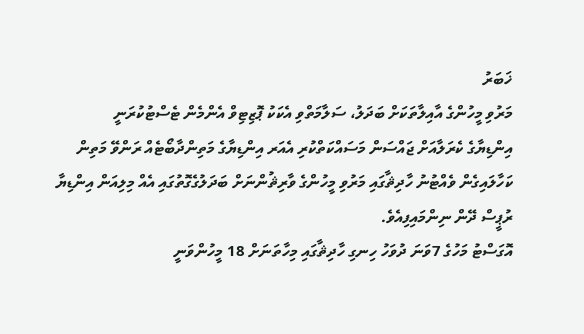ޚަބަރު
މަރުވި މީހުންގެ އާއިލާތަކަށް ބަދަލު، ސަލާމަތްވި އެކަކު ޕޮޒިޓިވް އެންމެން ޓެސްޓުކުރަނީ
އިންޑިޔާގެ ކެރަލާއަށް ޖައްސަން މަސައްކަތްކުރި އެއަރ އިންޑިޔާގެ މަތިންދާބޯޓެއް ރަންވޭ މަތިން ކަހާލައިގެން ވެއްޓުނު ހާދިޘާގައި މަރުވި މީހުންގެ ވާރިޘުންނަށް ބަދަލުގެގޮތުގައި އެއް މިލިއަން އިންޑިޔާ ރުޕީސް ދޭން ނިންމައިފިއެވެ.
އޮގަސްޓު މަހުގެ 7ވަނަ ދުވަހު ހިނގި ހާދިޘާގައި މިހާތަނަށް 18 މީހުންވަނީ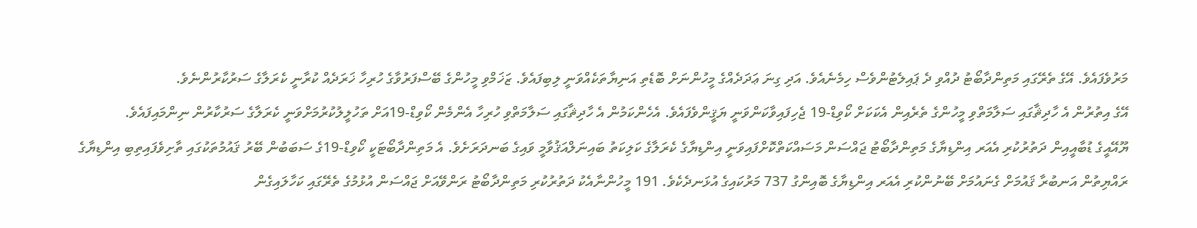މަރުވެފައެވެ. އޭގެ ތެރޭގައި މަތިންދާބޯޓު ދުއްވި ދެ ޕައިލެޓުންވެސް ހިމެނެއެވެ. އަދި ގިނަ ޢަދަދެއްގެ މީހުންނަށް ބޮޑެތި އަނިޔާތަކެއްވަނީ ލިބިފައެވެ. ޒަޚަމްވި މީހުންގެ ބޭސްފަރުވާގެ ހުރިހާ ޚަރަދެއް ކުރާނީ ކެރަލާގެ ސަރުކާރުންނެވެ.
އޭގެ އިތުރުން އެ ހާދިޘާގައި ސަލާމަތްވި މީހުންގެ ތެރެއިން އެކަކަށް ކޯވިޑް-19 ޖެހިފައިވާކަންވަނީ ޔަޤީންވެފައެވެ. އެހެންކަމުން އެ ހާދިޘާގައި ސަލާމަތްވި ހުރިހާ އެންމެން ކޯވިޑް-19އަށް ތަހުލީލުކުރުމަށްވަނީ ކެރަލާގެ ސަރުކާރުން ނިންމައިފައެވެ.
ޔޫއޭއީގެ ޑުބާއީއިން ދަތުރުކުރި އެއަރ އިންޑިޔާގެ މަތިންދާބޯޓު ޖައްސަން މަސައްކަތްކޮށްފައިވަނީ އިންޑިޔާގެ ކެރަލާގެ ކަލިކަތު ބައިނަލްއަޤުވާމީ ވައިގެ ބަނދަރަށެވެ. އެ މަތިންދާބޯޓަކީ ކޯވިޑް-19ގެ ސަބަބުން ބޭރު ޤައުމުތަކުގައި ތާށިވެފައިތިބި އިންޑިޔާގެ ރައްޔިތުން އަނބުރާ ޤައުމަށް ގެނައުމަށް ބޭނުންކުރި އެއަރ އިންޑިޔާގެ ބޮއިންގު 737 މަރުކައިގެ އުޅަނދެކެވެ. 191 މީހުންނާއެކު ދަތުރުކުރި މަތިންދާބޯޓު ރަންވޭއަށް ޖައްސަން އުޅުމުގެ ތެރޭގައި ކަހާލައިގެން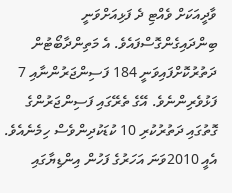ވާދީއަކަށް ވެއްޓި ދެ ފަޅިއަށްވަނީ ބިންދައިގެންގޮސްފައެވެ. އެ މަތިންދާބޯޓުން ދަތުރުކޮށްފައިވަނީ 184 ފަސިންޖަރުންނާއި 7 ފަޅުވެރިންނެވެ. އޭގެ ތެރޭގައި ފަސިންޖަރުންގެ ގޮތުގައި ދަތުރުކުރި 10 ކުޑަކުދިންވެސް ހިމެނެއެވެ.
އެއީ 2010ވަނަ އަހަރުގެ ފަހުން އިންޑިޔާގައި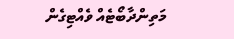މަތިންދާބޯޓެއް ވެއްޓިގެން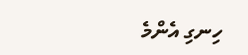ހިނގި އެންމެ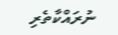ނުރައްކާތެރި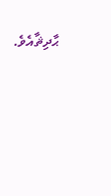ޙާދިޘާއެވެ.